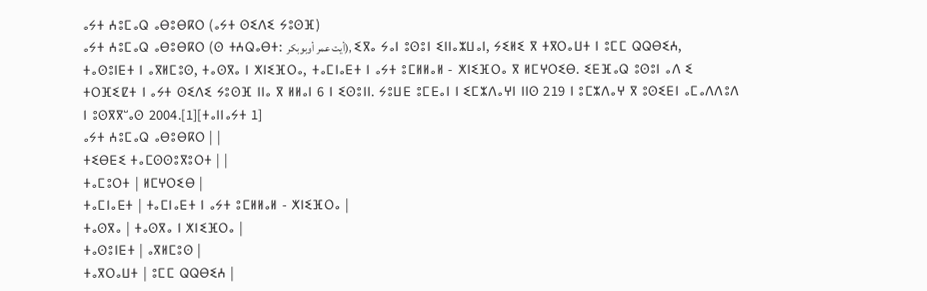ⴰⵢⵜ ⵄⵓⵎⴰⵕ ⴰⴱⵓⴱⴽⵔ (ⴰⵢⵜ ⵙⵉⴷⵉ ⵢⵓⵙⴼ)
ⴰⵢⵜ ⵄⵓⵎⴰⵕ ⴰⴱⵓⴱⴽⵔ (ⵙ ⵜⵄⵕⴰⴱⵜ: أيت عمر أوبوبكر), ⵉⴳⴰ ⵢⴰⵏ ⵓⵙⵓⵏ ⵉⵏⵏⴰⵣⵡⴰⵏ, ⵢⵉⵍⵉ ⴳ ⵜⴳⵔⴰⵡⵜ ⵏ ⵓⵎⵎ ⵕⵕⴱⵉⵄ, ⵜⴰⵙⵓⵏⴹⵜ ⵏ ⴰⴳⵍⵎⵓⵙ, ⵜⴰⵙⴳⴰ ⵏ ⵅⵏⵉⴼⵔⴰ, ⵜⴰⵎⵏⴰⴹⵜ ⵏ ⴰⵢⵜ ⵓⵎⵍⵍⴰⵍ - ⵅⵏⵉⴼⵔⴰ ⴳ ⵍⵎⵖⵔⵉⴱ. ⵉⴹⴼⴰⵕ ⵓⵙⵓⵏ ⴰⴷ ⵉ ⵜⵔⴼⵉⵇⵜ ⵏ ⴰⵢⵜ ⵙⵉⴷⵉ ⵢⵓⵙⴼ ⵏⵏⴰ ⴳ ⵍⵍⴰⵏ 6 ⵏ ⵉⵙⵓⵏⵏ. ⵢⵓⵡⴹ ⵓⵎⴹⴰⵏ ⵏ ⵉⵎⵣⴷⴰⵖⵏ ⵏⵏⵙ 219 ⵏ ⵓⵎⵣⴷⴰⵖ ⴳ ⵓⵙⵉⴹⵏ ⴰⵎⴰⴷⴷⵓⴷ ⵏ ⵓⵙⴳⴳⵯⴰⵙ 2004.[1][ⵜⴰⵏⵏⴰⵢⵜ 1]
ⴰⵢⵜ ⵄⵓⵎⴰⵕ ⴰⴱⵓⴱⴽⵔ | |
ⵜⵉⴱⴹⵉ ⵜⴰⵎⵙⵙⵓⴳⵓⵔⵜ | |
ⵜⴰⵎⵓⵔⵜ | ⵍⵎⵖⵔⵉⴱ |
ⵜⴰⵎⵏⴰⴹⵜ | ⵜⴰⵎⵏⴰⴹⵜ ⵏ ⴰⵢⵜ ⵓⵎⵍⵍⴰⵍ - ⵅⵏⵉⴼⵔⴰ |
ⵜⴰⵙⴳⴰ | ⵜⴰⵙⴳⴰ ⵏ ⵅⵏⵉⴼⵔⴰ |
ⵜⴰⵙⵓⵏⴹⵜ | ⴰⴳⵍⵎⵓⵙ |
ⵜⴰⴳⵔⴰⵡⵜ | ⵓⵎⵎ ⵕⵕⴱⵉⵄ |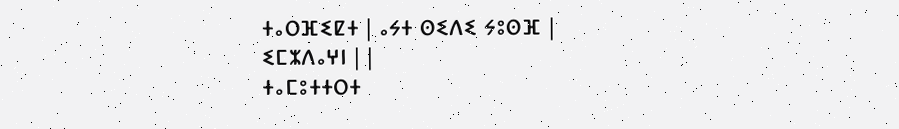ⵜⴰⵔⴼⵉⵇⵜ | ⴰⵢⵜ ⵙⵉⴷⵉ ⵢⵓⵙⴼ |
ⵉⵎⵣⴷⴰⵖⵏ | |
ⵜⴰⵎⵓⵜⵜⵔⵜ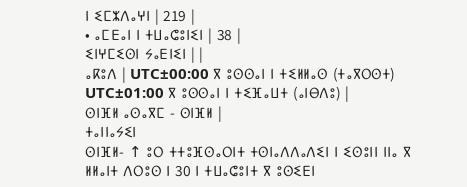ⵏ ⵉⵎⵣⴷⴰⵖⵏ | 219 |
• ⴰⵎⴹⴰⵏ ⵏ ⵜⵡⴰⵛⵓⵏⵉⵏ | 38 |
ⵉⵏⵖⵎⵉⵙⵏ ⵢⴰⴹⵏⵉⵏ | |
ⴰⴽⵓⴷ | UTC±00:00 ⴳ ⵓⵙⵙⴰⵏ ⵏ ⵜⵉⵍⵍⴰⵙ (ⵜⴰⴳⵔⵙⵜ) UTC±01:00 ⴳ ⵓⵙⵙⴰⵏ ⵏ ⵜⵉⴼⴰⵡⵜ (ⴰⵏⴱⴷⵓ) |
ⵙⵏⴼⵍ ⴰⵙⴰⴳⵎ - ⵙⵏⴼⵍ |
ⵜⴰⵏⵏⴰⵢⵉⵏ
ⵙⵏⴼⵍ- ↑ ⵓⵔ ⵜⵜⵓⴼⵙⴰⵔⵏⵜ ⵜⵙⵏⴰⴷⴷⴰⴷⵉⵏ ⵏ ⵉⵙⵓⵏⵏ ⵏⵏⴰ ⴳ ⵍⵍⴰⵏⵜ ⴷⵔⵓⵙ ⵏ 30 ⵏ ⵜⵡⴰⵛⵓⵏⵜ ⴳ ⵓⵙⵉⴹⵏ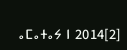ⴰⵎⴰⵜⴰⵢ ⵏ 2014[2]